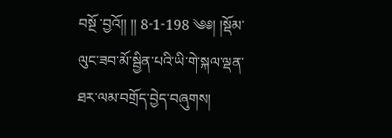བསྔོ ་བྱའོ།། །། 8-1-198 ༄༅། །སྡོམ་ལུང་ཟབ་མོ་སྦྱིན་པའི་ཡི་གེ་སྐལ་ལྡན་ ཐར་ལམ་བགྲོད་བྱེད་བཞུགས།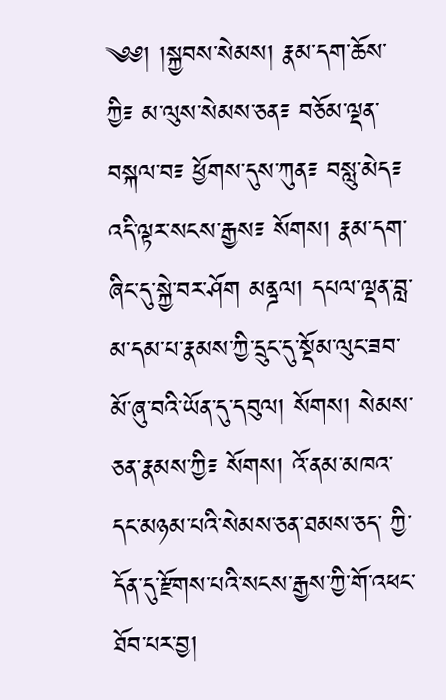༄༅། །སྐྱབས་སེམས། རྣམ་དག་ཆོས་ཀྱི༴ མ་ལུས་སེམས་ཅན༴ བཅོམ་ལྡན་བསྐལ་བ༴ ཕྱོགས་དུས་ཀུན༴ བསླུ་མེད༴ འདི་ལྟར་སངས་རྒྱས༴ སོགས། རྣམ་དག་ཞིང་དུ་སྐྱེ་བར་ཤོག མནྜལ། དཔལ་ལྡན་བླ་མ་དམ་པ་རྣམས་ཀྱི་དྲུང་དུ་སྡོམ་ལུང་ཟབ་མོ་ཞུ་བའི་ཡོན་དུ་དབུལ། སོགས། སེམས་ཅན་རྣམས་ཀྱི༴ སོགས། འོ་ནམ་མཁའ་དང་མཉམ་པའི་སེམས་ཅན་ཐམས་ཅད་ ཀྱི་དོན་དུ་རྫོགས་པའི་སངས་རྒྱས་ཀྱི་གོ་འཕང་ཐོབ་པར་བྱ།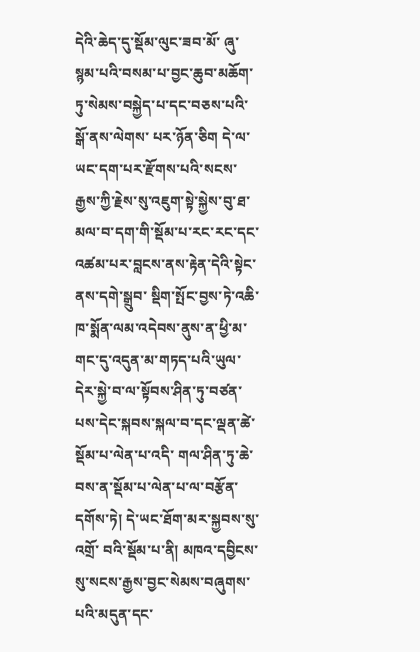དེའི་ཆེད་དུ་སྡོམ་ལུང་ཟབ་མོ་ ཞུ་སྙམ་པའི་བསམ་པ་བྱང་ཆུབ་མཆོག་ཏུ་སེམས་བསྐྱེད་པ་དང་བཅས་པའི་སྒོ་ནས་ལེགས་ པར་ཉོན་ཅིག དེ་ལ་ཡང་དག་པར་རྫོགས་པའི་སངས་རྒྱས་ཀྱི་རྗེས་སུ་འཇུག་སྟེ་སྐྱེས་བུ་ཐ་ མལ་བ་དག་གི་སྡོམ་པ་རང་རང་དང་འཚམ་པར་བླངས་ནས་རྟེན་དེའི་སྟེང་ནས་དགེ་སྒྲུབ་ སྡིག་སྤོང་བྱས་ཏེ་འཆི་ཁ་སྨོན་ལམ་འདེབས་ནུས་ན་ཕྱི་མ་གང་དུ་འདུན་མ་གཏད་པའི་ཡུལ་ དེར་སྐྱེ་བ་ལ་སྟོབས་ཤིན་ཏུ་བཙན་པས་དེང་སྐབས་སྐལ་བ་དང་ལྡན་ཚེ་སྡོམ་པ་ལེན་པ་འདི་ གལ་ཤིན་ཏུ་ཆེ་བས་ན་སྡོམ་པ་ལེན་པ་ལ་བརྩོན་དགོས་ཏེ། དེ་ཡང་ཐོག་མར་སྐྱབས་སུ་འགྲོ་ བའི་སྡོམ་པ་ནི། མཁའ་དབྱིངས་སུ་སངས་རྒྱས་བྱང་སེམས་བཞུགས་པའི་མདུན་དང་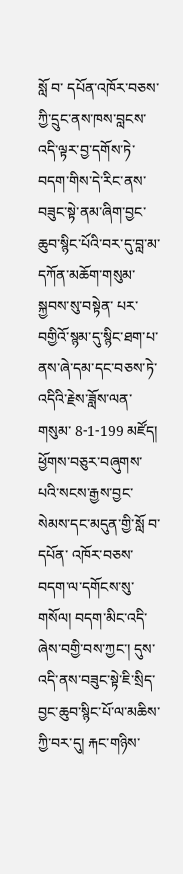སློ བ་ དཔོན་འཁོར་བཅས་ཀྱི་དྲུང་ནས་ཁས་བླངས་འདི་ལྟར་བྱ་དགོས་ཏེ་བདག་གིས་དེ་རིང་ནས་ བཟུང་སྟེ་ནམ་ཞིག་བྱང་ཆུབ་སྙིང་པོའི་བར་དུ་བླ་མ་དཀོན་མཆོག་གསུམ་སྐྱབས་སུ་བསྟེན་ པར་བགྱིའོ་སྙམ་དུ་སྙིང་ཐག་པ་ནས་ཞེ་དམ་དང་བཅས་ཏེ་འདིའི་རྗེས་ཟློས་ལན་གསུམ་ 8-1-199 མཛོད། ཕྱོགས་བཅུར་བཞུགས་པའི་སངས་རྒྱས་བྱང་སེམས་དང་མདུན་གྱི་སློ བ་དཔོན་ འཁོར་བཅས་བདག་ལ་དགོངས་སུ་གསོལ། བདག་མིང་འདི་ཞེས་བགྱི་བས་ཀྱང་། དུས་ འདི་ནས་བཟུང་སྟེ་ཇི་སྲིད་བྱང་ཆུབ་སྙིང་པོ་ལ་མཆིས་ཀྱི་བར་དུ། རྐང་གཉིས་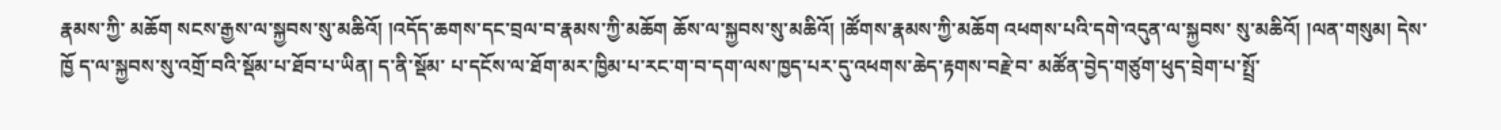རྣམས་ཀྱི་ མཆོག སངས་རྒྱས་ལ་སྐྱབས་སུ་མཆིའོ། །འདོད་ཆགས་དང་བྲལ་བ་རྣམས་ཀྱི་མཆོག ཆོས་ལ་སྐྱབས་སུ་མཆིའོ། །ཚོགས་རྣམས་ཀྱི་མཆོག འཕགས་པའི་དགེ་འདུན་ལ་སྐྱབས་ སུ་མཆིའོ། །ལན་གསུམ། དེས་ཁྱོ ད་ལ་སྐྱབས་སུ་འགྲོ་བའི་སྡོམ་པ་ཐོབ་པ་ཡིན། ད་ནི་སྡོམ་ པ་དངོས་ལ་ཐོག་མར་ཁྱིམ་པ་རང་ག་བ་དག་ལས་ཁྱད་པར་དུ་འཕགས་ཆེད་རྟགས་བརྗེ་བ་ མཚོན་བྱེད་གཙུག་ཕུད་བྲེག་པ་སྤྲོ་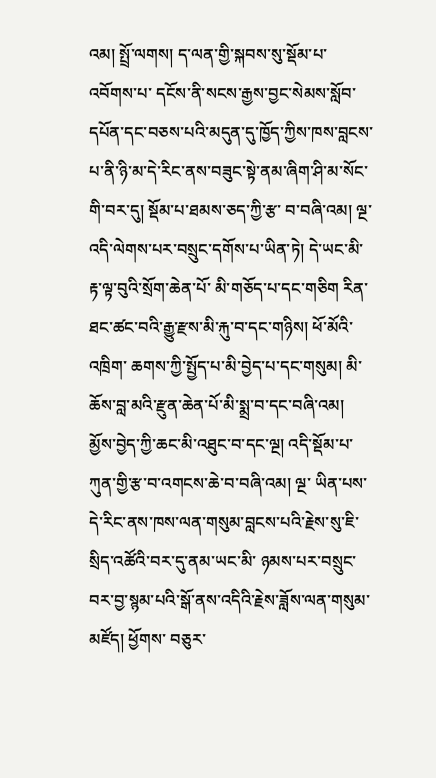འམ། སྤྲོ་ལགས། ད་ལན་གྱི་སྐབས་སུ་སྡོམ་པ་འབོགས་པ་ དངོས་ནི་སངས་རྒྱས་བྱང་སེམས་སློབ་དཔོན་དང་བཅས་པའི་མདུན་དུ་ཁྱོད་ཀྱིས་ཁས་བླངས་ པ་ནི་ཉི་མ་དེ་རིང་ནས་བཟུང་སྟེ་ནམ་ཞིག་ཤི་མ་སོང་གི་བར་དུ། སྡོམ་པ་ཐམས་ཅད་ཀྱི་རྩ་ བ་བཞི་འམ། ལྔ་འདི་ལེགས་པར་བསྲུང་དགོས་པ་ཡིན་ཏེ། དེ་ཡང་མི་རྟ་ལྟ་བུའི་སྲོག་ཆེན་པོ་ མི་གཅོད་པ་དང་གཅིག རིན་ཐང་ཚང་བའི་རྒྱུ་རྫས་མི་རྐུ་བ་དང་གཉིས། ཕོ་མོའི་འཁྲིག་ ཆགས་ཀྱི་སྤྱོད་པ་མི་བྱེད་པ་དང་གསུམ། མི་ཆོས་བླ་མའི་རྫུན་ཆེན་པོ་མི་སྨྲ་བ་དང་བཞི་འམ། མྱོས་བྱེད་ཀྱི་ཆང་མི་འཐུང་བ་དང་ལྔ། འདི་སྡོམ་པ་ཀུན་གྱི་རྩ་བ་འགངས་ཆེ་བ་བཞི་འམ། ལྔ་ ཡིན་པས་དེ་རིང་ནས་ཁས་ལན་གསུམ་བླངས་པའི་རྗེས་སུ་ཇི་སྲིད་འཚོའི་བར་དུ་ནམ་ཡང་མི་ ཉམས་པར་བསྲུང་བར་བྱ་སྙམ་པའི་སྒོ་ནས་འདིའི་རྗེས་ཟློས་ལན་གསུམ་མཛོད། ཕྱོགས་ བཅུར་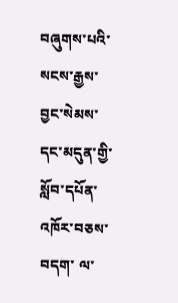བཞུགས་པའི་སངས་རྒྱས་བྱང་སེམས་དང་མདུན་གྱི་སློབ་དཔོན་འཁོར་བཅས་བདག་ ལ་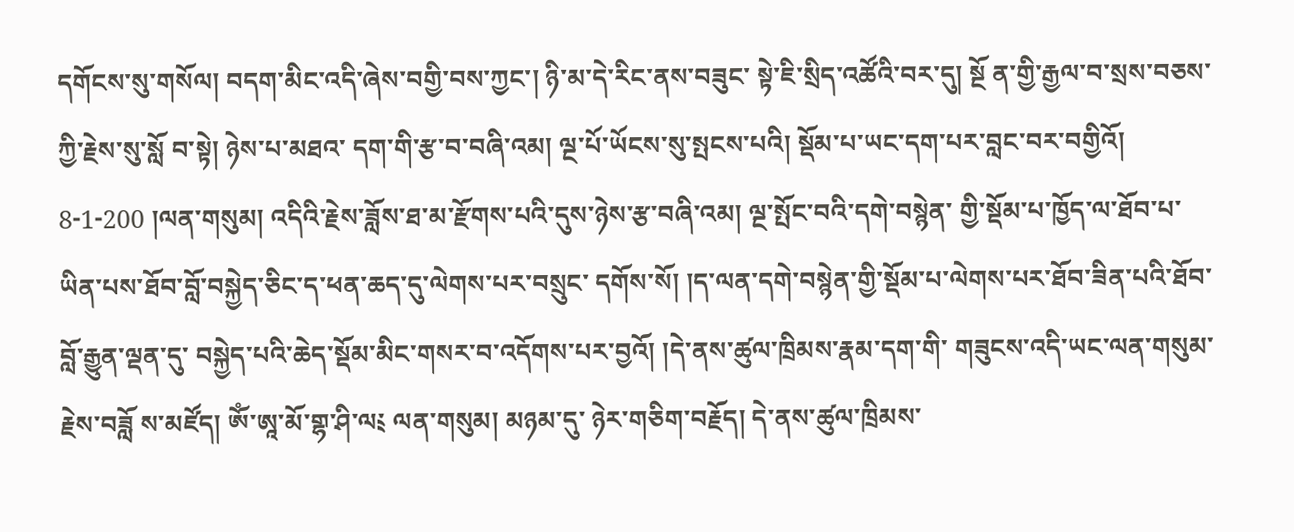དགོངས་སུ་གསོལ། བདག་མིང་འདི་ཞེས་བགྱི་བས་ཀྱང་། ཉི་མ་དེ་རིང་ནས་བཟུང་ སྟེ་ཇི་སྲིད་འཚོའི་བར་དུ། སྔོ ན་གྱི་རྒྱལ་བ་སྲས་བཅས་ཀྱི་རྗེས་སུ་སློ བ་སྟེ། ཉེས་པ་མཐའ་ དག་གི་རྩ་བ་བཞི་འམ། ལྔ་པོ་ཡོངས་སུ་སྤངས་པའི། སྡོམ་པ་ཡང་དག་པར་བླང་བར་བགྱིའོ། 8-1-200 །ལན་གསུམ། འདིའི་རྗེས་ཟློས་ཐ་མ་རྫོགས་པའི་དུས་ཉེས་རྩ་བཞི་འམ། ལྔ་སྤོང་བའི་དགེ་བསྙེན་ གྱི་སྡོམ་པ་ཁྱོད་ལ་ཐོབ་པ་ཡིན་པས་ཐོབ་བློ་བསྐྱེད་ཅིང་ད་ཕན་ཆད་དུ་ལེགས་པར་བསྲུང་ དགོས་སོ། །ད་ལན་དགེ་བསྙེན་གྱི་སྡོམ་པ་ལེགས་པར་ཐོབ་ཟིན་པའི་ཐོབ་བློ་རྒྱུན་ལྡན་དུ་ བསྐྱེད་པའི་ཆེད་སྡོམ་མིང་གསར་བ་འདོགས་པར་བྱའོ། །དེ་ནས་ཚུལ་ཁྲིམས་རྣམ་དག་གི་ གཟུངས་འདི་ཡང་ལན་གསུམ་རྗེས་བཟློ ས་མཛོད། ༀ་ཨཱ་མོ་གྷ་ཤི་ལ༴ ལན་གསུམ། མཉམ་དུ་ ཉེར་གཅིག་བརྗོད། དེ་ནས་ཚུལ་ཁྲིམས་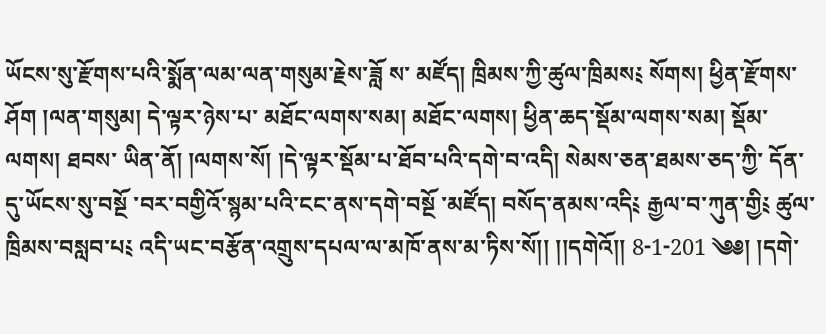ཡོངས་སུ་རྫོགས་པའི་སྨོན་ལམ་ལན་གསུམ་རྗེས་ཟློ ས་ མཛོད། ཁྲིམས་ཀྱི་ཚུལ་ཁྲིམས༴ སོགས། ཕྱིན་རྫོགས་ཤོག །ལན་གསུམ། དེ་ལྟར་ཉེས་པ་ མཐོང་ལགས་སམ། མཐོང་ལགས། ཕྱིན་ཆད་སྡོམ་ལགས་སམ། སྡོམ་ལགས། ཐབས་ ཡིན་ནོ། །ལགས་སོ། །དེ་ལྟར་སྡོམ་པ་ཐོབ་པའི་དགེ་བ་འདི། སེམས་ཅན་ཐམས་ཅད་ཀྱི་ དོན་དུ་ཡོངས་སུ་བསྔོ ་བར་བགྱིའོ་སྙམ་པའི་ངང་ནས་དགེ་བསྔོ ་མཛོད། བསོད་ནམས་འདི༴ རྒྱལ་བ་ཀུན་གྱི༴ ཚུལ་ཁྲིམས་བསླབ་པ༴ འདི་ཡང་བརྩོན་འགྲུས་དཔལ་ལ་མཁོ་ནས་མ་ཏིས་སོ།། །།དགེའོ།། 8-1-201 ༄༅། །དགེ་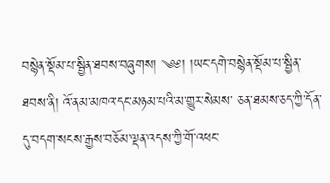བསྙེན་སྡོམ་པ་སྦྱིན་ཐབས་བཞུགས། ༄༅། །ཡང་དགེ་བསྙེན་སྡོམ་པ་སྦྱིན་ཐབས་ནི། འོ་ནམ་མཁའ་དང་མཉམ་པའི་མ་གྱུར་སེམས་ ཅན་ཐམས་ཅད་ཀྱི་དོན་དུ་བདག་སངས་རྒྱས་བཅོམ་ལྡན་འདས་ཀྱི་གོ་འཕང་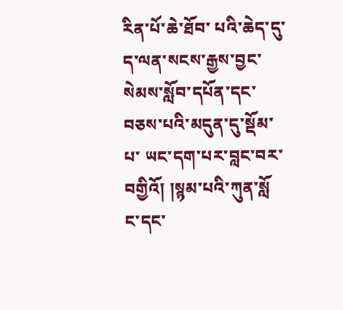རིན་པོ་ཆེ་ཐོབ་ པའི་ཆེད་དུ་ད་ལན་སངས་རྒྱས་བྱང་སེམས་སློབ་དཔོན་དང་བཅས་པའི་མདུན་དུ་སྡོམ་པ་ ཡང་དག་པར་བླང་བར་བགྱིའོ། །སྙམ་པའི་ཀུན་སློ ང་དང་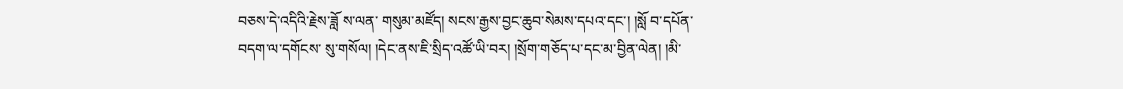བཅས་དེ་འདིའི་རྗེས་ཟློ ས་ལན་ གསུམ་མཛོད། སངས་རྒྱས་བྱང་ཆུབ་སེམས་དཔའ་དང་། །སློ བ་དཔོན་བདག་ལ་དགོངས་ སུ་གསོལ། །དེང་ནས་ཇི་སྲིད་འཚོ་ཡི་བར། །སྲོག་གཅོད་པ་དང་མ་བྱིན་ལེན། །མི་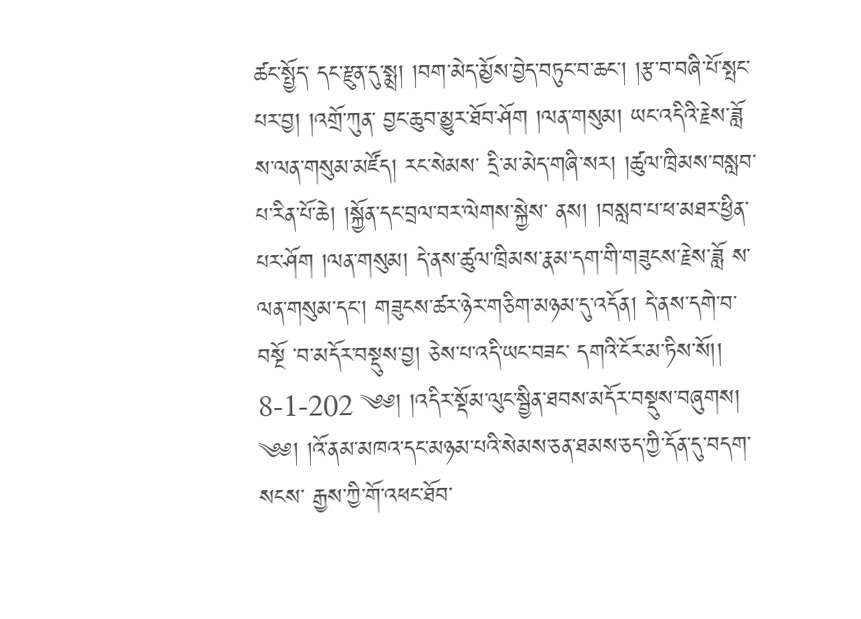ཚང་སྤྱོད་ དང་རྫུན་དུ་སྨྲ། །བག་མེད་མྱོས་བྱེད་བཏུང་བ་ཆང་། །རྩ་བ་བཞི་པོ་སྤང་པར་བྱ། །འགྲོ་ཀུན་ བྱང་ཆུབ་མྱུར་ཐོབ་ཤོག །ལན་གསུམ། ཡང་འདིའི་རྗེས་ཟློ ས་ལན་གསུམ་མཛོད། རང་སེམས་ དྲི་མ་མེད་གཞི་སར། །ཚུལ་ཁྲིམས་བསླབ་པ་རིན་པོ་ཆེ། །སྐྱོན་དང་བྲལ་བར་ལེགས་སྐྱེས་ ནས། །བསླབ་པ་ཕ་མཐར་ཕྱིན་པར་ཤོག །ལན་གསུམ། དེ་ནས་ཚུལ་ཁྲིམས་རྣམ་དག་གི་གཟུངས་རྗེས་ཟློ ས་ ལན་གསུམ་དང་། གཟུངས་ཚར་ཉེར་གཅིག་མཉམ་དུ་འདོན། དེ་ནས་དགེ་བ་བསྔོ ་བ་མདོར་བསྡུས་བྱ། ཅེས་པ་འདི་ཡང་བཟང་ དགའི་ངོར་མ་ཏིས་སོ།། 8-1-202 ༄༅། །འདིར་སྡོམ་ལུང་སྦྱིན་ཐབས་མདོར་བསྡུས་བཞུགས། ༄༅། །འོ་ནམ་མཁའ་དང་མཉམ་པའི་སེམས་ཅན་ཐམས་ཅད་ཀྱི་དོན་དུ་བདག་སངས་ རྒྱས་ཀྱི་གོ་འཕང་ཐོབ་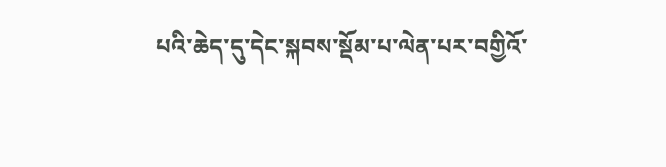པའི་ཆེད་དུ་དེང་སྐབས་སྡོམ་པ་ལེན་པར་བགྱིའོ་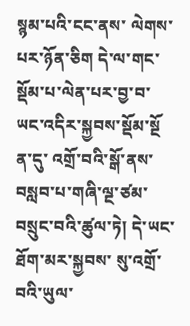སྙམ་པའི་ངང་ནས་ ལེགས་པར་ཉོན་ཅིག དེ་ལ་གང་སྡོམ་པ་ལེན་པར་བྱ་བ་ཡང་འདིར་སྐྱབས་སྡོམ་སྔོ ན་དུ་ འགྲོ་བའི་སྒོ་ནས་བསླབ་པ་གཞི་ལྔ་ཙམ་བསྲུང་བའི་ཚུལ་ཏེ། དེ་ཡང་ཐོག་མར་སྐྱབས་ སུ་འགྲོ་བའི་ཡུལ་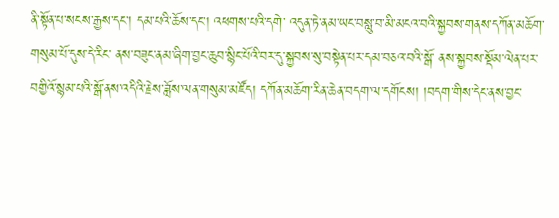ནི་སྟོན་པ་སངས་རྒྱས་དང་། དམ་པའི་ཆོས་དང་། འཕགས་པའི་དགེ་ འདུན་ཏེ་ནམ་ཡང་བསླུ་བ་མི་མངའ་བའི་སྐྱབས་གནས་དཀོན་མཆོག་གསུམ་པོ་དུས་དེ་རིང་ ནས་བཟུང་ནམ་ཞིག་བྱང་ཆུབ་སྙིང་པོའི་བར་དུ་སྐྱབས་སུ་བསྟེན་པར་དམ་བཅའ་བའི་སྒོ་ ནས་སྐྱབས་སྡོམ་ལེན་པར་བགྱིའོ་སྙམ་པའི་སྒོ་ནས་འདིའི་རྗེས་ཟློས་ལན་གསུམ་མཛོད། དཀོན་མཆོག་རིན་ཆེན་བདག་ལ་དགོངས། །བདག་གིས་དེང་ནས་བྱང་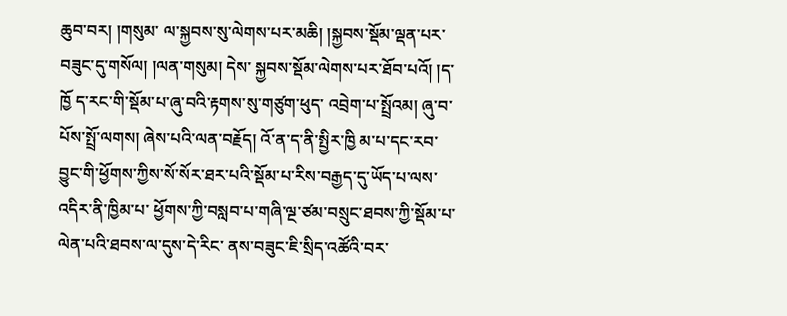ཆུབ་བར། །གསུམ་ ལ་སྐྱབས་སུ་ལེགས་པར་མཆི། །སྐྱབས་སྡོམ་ལྡན་པར་བཟུང་དུ་གསོལ། །ལན་གསུམ། དེས་ སྐྱབས་སྡོམ་ལེགས་པར་ཐོབ་པའོ། །ད་ཁྱོ ད་རང་གི་སྡོམ་པ་ཞུ་བའི་རྟགས་སུ་གཙུག་ཕུད་ འབྲེག་པ་སྤྲོའམ། ཞུ་བ་པོས་སྤྲོ་ལགས། ཞེས་པའི་ལན་བརྗོད། འོ་ན་ད་ནི་སྤྱིར་ཁྱི མ་པ་དང་རབ་ བྱུང་གི་ཕྱོགས་ཀྱིས་སོ་སོར་ཐར་པའི་སྡོམ་པ་རིས་བརྒྱད་དུ་ཡོད་པ་ལས་འདིར་ནི་ཁྱིམ་པ་ ཕྱོགས་ཀྱི་བསླབ་པ་གཞི་ལྔ་ཙམ་བསྲུང་ཐབས་ཀྱི་སྡོམ་པ་ལེན་པའི་ཐབས་ལ་དུས་དེ་རིང་ ནས་བཟུང་ཇི་སྲིད་འཚོའི་བར་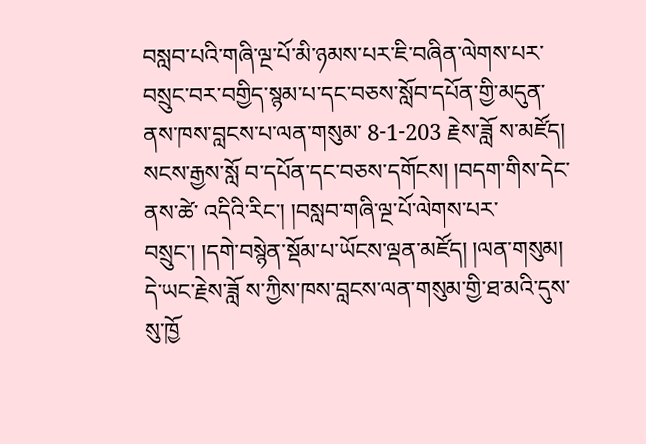བསླབ་པའི་གཞི་ལྔ་པོ་མི་ཉམས་པར་ཇི་བཞིན་ལེགས་པར་ བསྲུང་བར་བགྱིད་སྙམ་པ་དང་བཅས་སློབ་དཔོན་གྱི་མདུན་ནས་ཁས་བླངས་པ་ལན་གསུམ་ 8-1-203 རྗེས་ཟློ ས་མཛོད། སངས་རྒྱས་སློ བ་དཔོན་དང་བཅས་དགོངས། །བདག་གིས་དེང་ནས་ཚེ་ འདིའི་རིང་། །བསླབ་གཞི་ལྔ་པོ་ལེགས་པར་བསྲུང་། །དགེ་བསྙེན་སྡོམ་པ་ཡོངས་ལྡན་མཛོད། །ལན་གསུམ། དེ་ཡང་རྗེས་ཟློ ས་ཀྱིས་ཁས་བླངས་ལན་གསུམ་གྱི་ཐ་མའི་དུས་སུ་ཁྱོ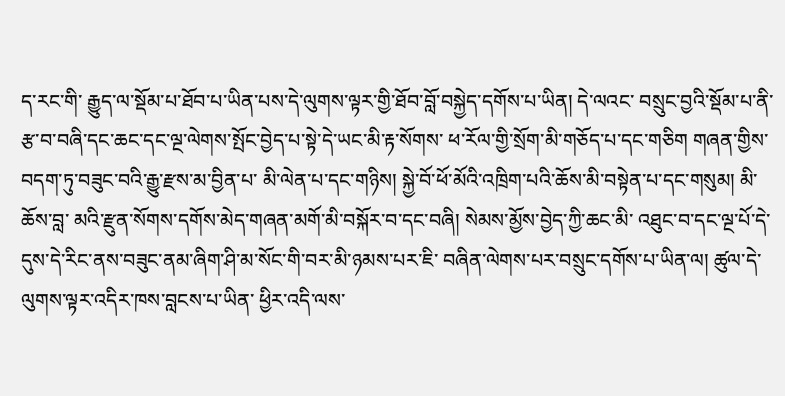ད་རང་གི་ རྒྱུད་ལ་སྡོམ་པ་ཐོབ་པ་ཡིན་པས་དེ་ལུགས་ལྟར་གྱི་ཐོབ་བློ་བསྐྱེད་དགོས་པ་ཡིན། དེ་ལའང་ བསྲུང་བྱའི་སྡོམ་པ་ནི་རྩ་བ་བཞི་དང་ཆང་དང་ལྔ་ལེགས་སྤོང་བྱེད་པ་སྟེ་དེ་ཡང་མི་རྟ་སོགས་ ཕ་རོལ་གྱི་སྲོག་མི་གཅོད་པ་དང་གཅིག གཞན་གྱིས་བདག་ཏུ་བཟུང་བའི་རྒྱུ་རྫས་མ་བྱིན་པ་ མི་ལེན་པ་དང་གཉིས། སྐྱེ་བོ་ཕོ་མོའི་འཁྲིག་པའི་ཆོས་མི་བསྟེན་པ་དང་གསུམ། མི་ཆོས་བླ་ མའི་རྫུན་སོགས་དགོས་མེད་གཞན་མགོ་མི་བསྐོར་བ་དང་བཞི། སེམས་མྱོས་བྱེད་ཀྱི་ཆང་མི་ འཐུང་བ་དང་ལྔ་པོ་དེ་དུས་དེ་རིང་ནས་བཟུང་ནམ་ཞིག་ཤི་མ་སོང་གི་བར་མི་ཉམས་པར་ཇི་ བཞིན་ལེགས་པར་བསྲུང་དགོས་པ་ཡིན་ལ། ཚུལ་དེ་ལུགས་ལྟར་འདིར་ཁས་བླངས་པ་ཡིན་ ཕྱིར་འདི་ལས་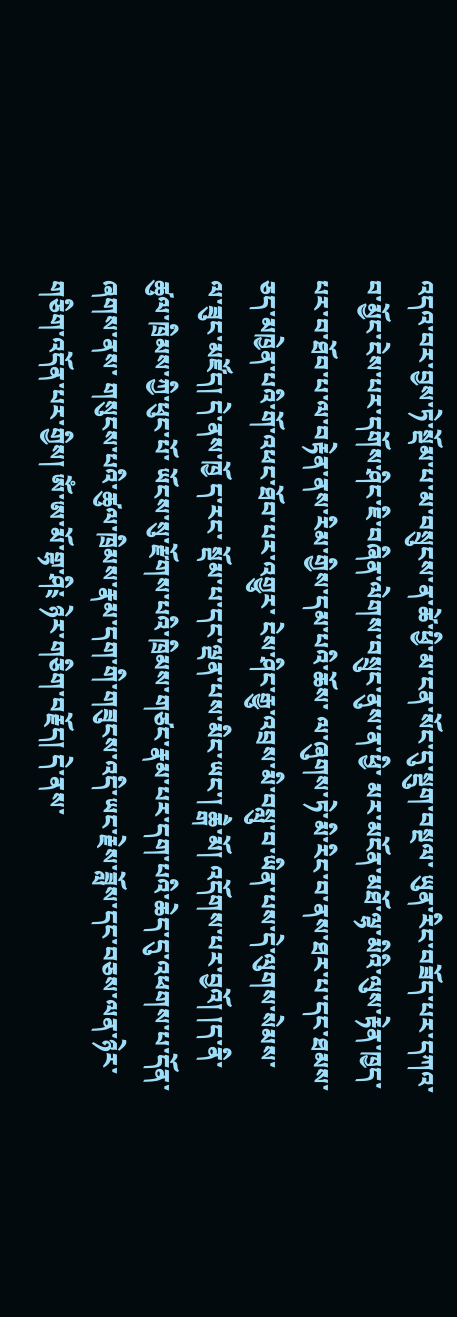འདའ་བར་བྱས་ཏེ་སྡོམ་པ་མ་བསྲུངས་ན་ཚེ་ཕྱི་མ་ངན་སོང་དུ་སྡུག་བསྔལ་ ཡུན་རིང་བཟོད་པར་དཀའ་བ་མྱོང་ངེས་པར་དགོས་ཤིང་ཇི་བཞིན་ལེགས་བསྲུང་ནུས་ན་ཕྱི་ མར་མངོན་མཐོ་ལྷ་མིའི་ལུས་རྟེན་ཁྱད་པར་བ་ཐོབ་པ་ལ་བརྟེན་ནས་རིམ་གྱིས་དམ་པའི་ཆོས་ ལ་ཞུགས་ཏེ་མི་རིང་བ་ནས་ཐར་པ་དང་ཐམས་ཅད་མཁྱེན་པའི་གོ་འཕང་ཐོབ་པར་འགྱུར་ ངེས་ཤིང་རྒྱུ་འབྲས་མི་བསླུ་བ་ཡིན་པས་དེ་ལུགས་སེམས་ལ་ཟུང་མཛོད། དེ་ནས་ཁྱོ ད་རང་ སྡོམ་པ་དང་ལྡན་པས་མིང་ཡང་། ཆྒཻ་མོ། འདོགས་པར་བྱའོ། །ད་ནི་ཚུལ་ཁྲིམས་ཀྱི་ཕུང་པོ་ ཡོངས་སུ་རྫོགས་པའི་ཁྲིམས་གཙང་རྣམ་པར་དག་པའི་ཆེད་དུ་འཕགས་པ་དོན་ཞགས་ནས་ གསུངས་པའི་ཚུལ་ཁྲིམས་རྣམ་དག་གི་གཟུངས་འདི་ཡང་རྗེས་ཟློས་དང་བཅས་ལན་ཉེར་ གཅིག་འདོན་པར་གྱིས། ༀ་ཨ་མོ་གྷ་ཤི༴ ཉེར་གཅིག་བརྗོད། དེ་ནས་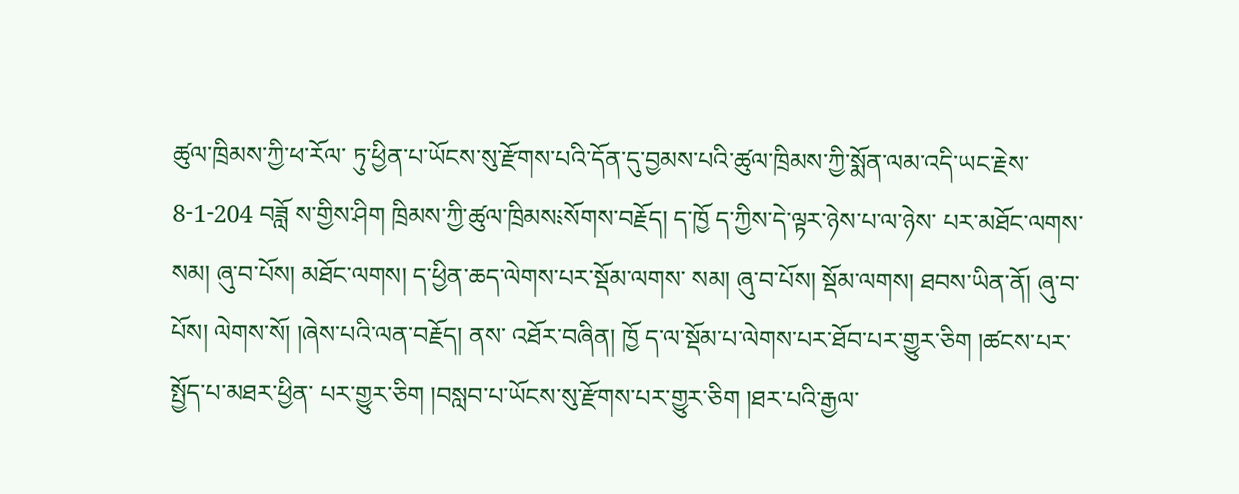ཚུལ་ཁྲིམས་ཀྱི་ཕ་རོལ་ ཏུ་ཕྱིན་པ་ཡོངས་སུ་རྫོགས་པའི་དོན་དུ་བྱམས་པའི་ཚུལ་ཁྲིམས་ཀྱི་སྨོན་ལམ་འདི་ཡང་རྗེས་ 8-1-204 བཟློ ས་གྱིས་ཤིག ཁྲིམས་ཀྱི་ཚུལ་ཁྲིམས༴སོགས་བརྗོད། ད་ཁྱོ ད་ཀྱིས་དེ་ལྟར་ཉེས་པ་ལ་ཉེས་ པར་མཐོང་ལགས་སམ། ཞུ་བ་པོས། མཐོང་ལགས། ད་ཕྱིན་ཆད་ལེགས་པར་སྡོམ་ལགས་ སམ། ཞུ་བ་པོས། སྡོམ་ལགས། ཐབས་ཡིན་ནོ། ཞུ་བ་པོས། ལེགས་སོ། །ཞེས་པའི་ལན་བརྗོད། ནས་ འཐོར་བཞིན། ཁྱོ ད་ལ་སྡོམ་པ་ལེགས་པར་ཐོབ་པར་གྱུར་ཅིག །ཚངས་པར་སྤྱོད་པ་མཐར་ཕྱིན་ པར་གྱུར་ཅིག །བསླབ་པ་ཡོངས་སུ་རྫོགས་པར་གྱུར་ཅིག །ཐར་པའི་རྒྱལ་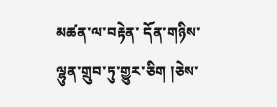མཚན་ལ་བརྟེན་ དོན་གཉིས་ལྷུན་གྲུབ་ཏུ་གྱུར་ཅིག །ཅེས་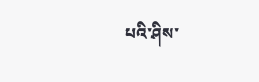པའི་ཤིས་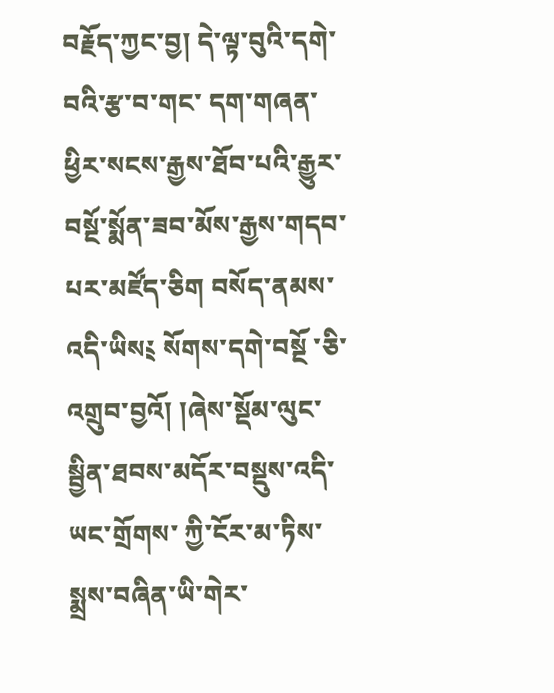བརྗོད་ཀྱང་བྱ། དེ་ལྟ་བུའི་དགེ་བའི་རྩ་བ་གང་ དག་གཞན་ཕྱིར་སངས་རྒྱས་ཐོབ་པའི་རྒྱུར་བསྔོ་སྨོན་ཟབ་མོས་རྒྱས་གདབ་པར་མཛོད་ཅིག བསོད་ནམས་འདི་ཡིས༴ སོགས་དགེ་བསྔོ ་ཅི་འགྲུབ་བྱའོ། །ཞེས་སྡོམ་ལུང་སྦྱིན་ཐབས་མདོར་བསྡུས་འདི་ཡང་གྲོགས་ ཀྱི་ངོར་མ་ཏིས་སྨྲས་བཞིན་ཡི་གེར་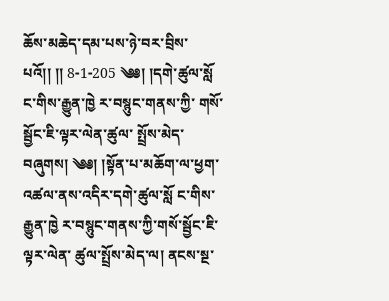ཆོས་མཆེད་དམ་པས་ཉེ་བར་བྲིས་པའོ།། །། 8-1-205 ༄༅། །དགེ་ཚུལ་སློ ང་གིས་རྒྱུན་ཁྱེ ར་བསྙུང་གནས་ཀྱི་ གསོ་སྦྱོང་ཇི་ལྟར་ལེན་ཚུལ་ སྤྲོས་མེད་བཞུགས། ༄༅། །སྟོན་པ་མཆོག་ལ་ཕྱག་འཚལ་ནས་འདིར་དགེ་ཚུལ་སློ ང་གིས་རྒྱུན་ཁྱེ ར་བསྙུང་གནས་ཀྱི་གསོ་སྦྱོང་ཇི་ལྟར་ལེན་ ཚུལ་སྤྲོས་མེད་ལ། ནངས་སྔ་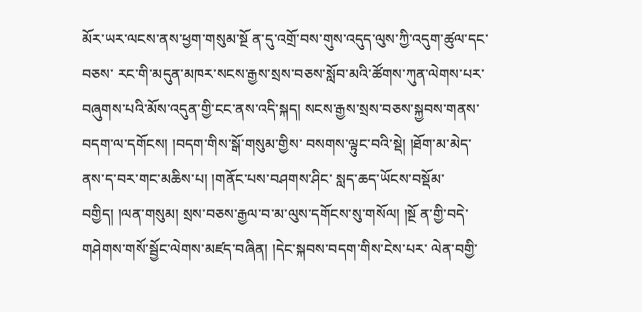མོར་ཡར་ལངས་ནས་ཕྱག་གསུམ་སྔོ ན་དུ་འགྲོ་བས་གུས་འདུད་ལུས་ཀྱི་འདུག་ཚུལ་དང་བཅས་ རང་གི་མདུན་མཁར་སངས་རྒྱས་སྲས་བཅས་སློབ་མའི་ཚོགས་ཀུན་ལེགས་པར་བཞུགས་པའི་མོས་འདུན་གྱི་ངང་ནས་འདི་སྐད། སངས་རྒྱས་སྲས་བཅས་སྐྱབས་གནས་བདག་ལ་དགོངས། །བདག་གིས་སྒོ་གསུམ་གྱིས་ བསགས་ལྟུང་བའི་སྡེ། །ཐོག་མ་མེད་ནས་ད་བར་གང་མཆིས་པ། །གནོང་པས་བཤགས་ཤིང་ སླད་ཆད་ཡོངས་བསྡོམ་བགྱིད། །ལན་གསུམ། སྲས་བཅས་རྒྱལ་བ་མ་ལུས་དགོངས་སུ་གསོལ། །སྔོ ན་གྱི་བདེ་གཤེགས་གསོ་སྦྱོང་ལེགས་མཛད་བཞིན། །དེང་སྐབས་བདག་གིས་ངེས་པར་ ལེན་བགྱི་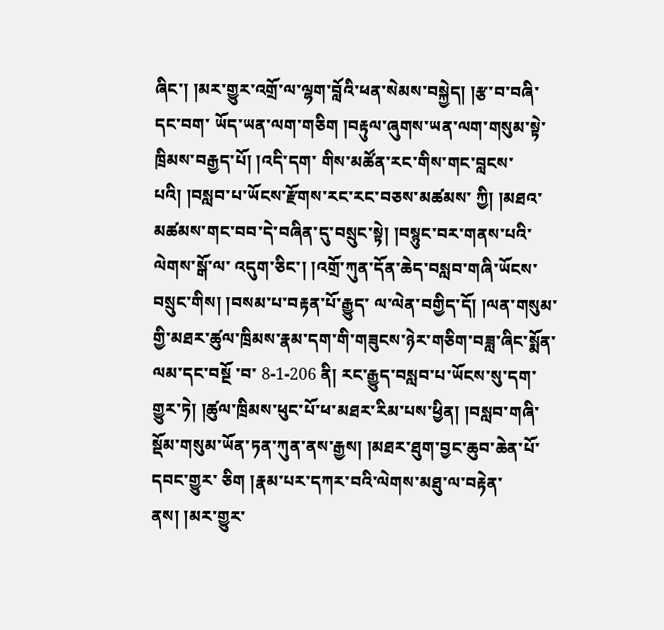ཞིང་། །མར་གྱུར་འགྲོ་ལ་ལྷག་བློའི་ཕན་སེམས་བསྐྱེད། །རྩ་བ་བཞི་དང་བག་ ཡོད་ཡན་ལག་གཅིག །བརྟུལ་ཞུགས་ཡན་ལག་གསུམ་སྟེ་ཁྲིམས་བརྒྱད་པོ། །འདི་དག་ གིས་མཚོན་རང་གིས་གང་བླངས་པའི། །བསླབ་པ་ཡོངས་རྫོགས་རང་རང་བཅས་མཚམས་ ཀྱི། །མཐའ་མཚམས་གང་བབ་དེ་བཞིན་དུ་བསྲུང་སྟེ། །བསྙུང་བར་གནས་པའི་ལེགས་སྒོ་ལ་ འདུག་ཅིང་། །འགྲོ་ཀུན་དོན་ཆེད་བསླབ་གཞི་ཡོངས་བསྲུང་གིས། །བསམ་པ་བརྟན་པོ་རྒྱུད་ ལ་ལེན་བགྱིད་དོ། །ལན་གསུམ་གྱི་མཐར་ཚུལ་ཁྲིམས་རྣམ་དག་གི་གཟུངས་ཉེར་གཅིག་བཟླ་ཞིང་སྨོན་ལམ་དང་བསྔོ ་བ་ 8-1-206 ནི། རང་རྒྱུད་བསླབ་པ་ཡོངས་སུ་དག་གྱུར་ཏེ། །ཚུལ་ཁྲིམས་ཕུང་པོ་ཕ་མཐར་རིམ་པས་ཕྱིན། །བསླབ་གཞི་སྡོམ་གསུམ་ཡོན་ཏན་ཀུན་ནས་རྒྱས། །མཐར་ཐུག་བྱང་ཆུབ་ཆེན་པོ་དབང་གྱུར་ ཅིག །རྣམ་པར་དཀར་བའི་ལེགས་མཐུ་ལ་བརྟེན་ནས། །མར་གྱུར་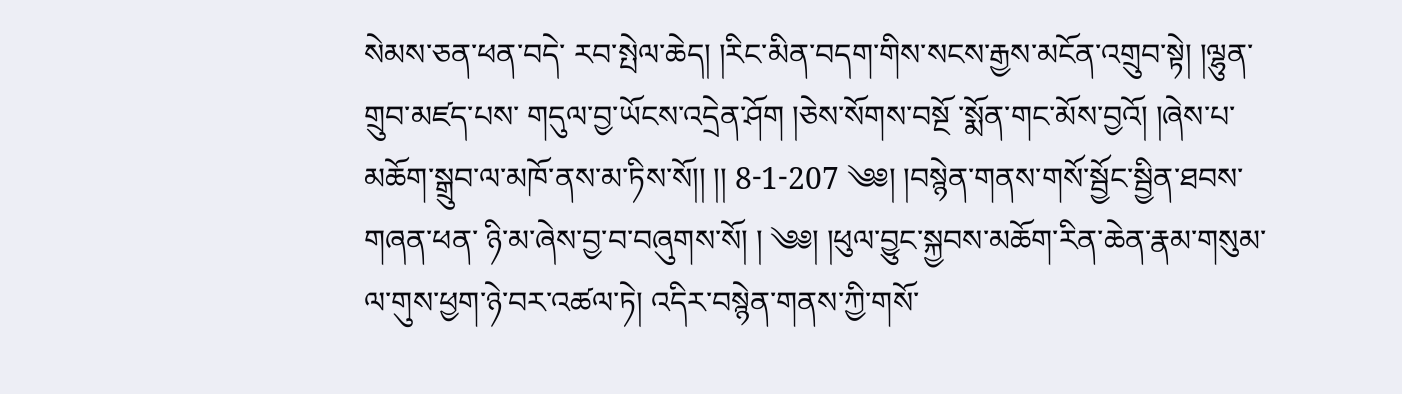སེམས་ཅན་ཕན་བདེ་ རབ་སྤེལ་ཆེད། །རིང་མིན་བདག་གིས་སངས་རྒྱས་མངོན་འགྲུབ་སྟེ། །ལྷུན་གྲུབ་མཛད་པས་ གདུལ་བྱ་ཡོངས་འདྲེན་ཤོག །ཅེས་སོགས་བསྔོ ་སྨོན་གང་མོས་བྱའོ། །ཞེས་པ་མཆོག་སྒྲུབ་ལ་མཁོ་ནས་མ་ཏིས་སོ།། །། 8-1-207 ༄༅། །བསྙེན་གནས་གསོ་སྦྱོང་སྦྱིན་ཐབས་གཞན་ཕན་ ཉི་མ་ཞེས་བྱ་བ་བཞུགས་སོ། ། ༄༅། །ཕུལ་བྱུང་སྐྱབས་མཆོག་རིན་ཆེན་རྣམ་གསུམ་ལ་གུས་ཕྱག་ཉེ་བར་འཚལ་ཏེ། འདིར་བསྙེན་གནས་ཀྱི་གསོ་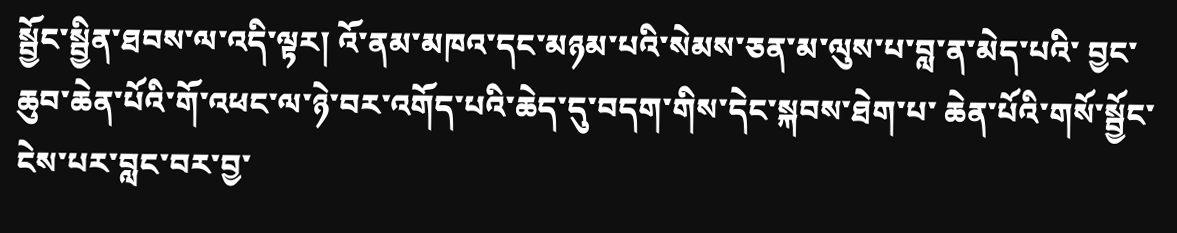སྦྱོང་སྦྱིན་ཐབས་ལ་འདི་ལྟར། འོ་ནམ་མཁའ་དང་མཉམ་པའི་སེམས་ཅན་མ་ལུས་པ་བླ་ན་མེད་པའི་ བྱང་ཆུབ་ཆེན་པོའི་གོ་འཕང་ལ་ཉེ་བར་འགོད་པའི་ཆེད་དུ་བདག་གིས་དེང་སྐབས་ཐེག་པ་ ཆེན་པོའི་གསོ་སྦྱོང་ངེས་པར་བླང་བར་བྱ་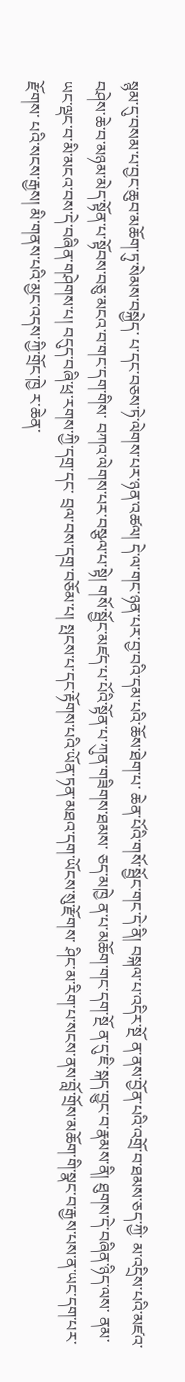སྙམ་དུ་བསམ་པ་བྱང་ཆུབ་མཆོག་ཏུ་སེམས་བསྐྱེད་ པ་དང་བཅས་ཏེ་ལེགས་པར་ཉན་འཚལ། དེ་ལ་གང་ཉན་པར་བྱ་བའི་དམ་པའི་ཆོས་ཐེག་པ་ ཆེན་པོའི་གསོ་སྦྱོང་གང་དེ་ནི། བསྐལ་པ་འདིར་སྔོ ན་ནས་བྱོན་པའི་འགྲོ་བ་ཐམས་ཅད་ཀྱི་ མ་འདྲིས་པའི་མཛའ་བཤེས་ཆེ་བ་མཉམ་མེད་སྟོན་པ་སྟོབས་བཅུ་མངའ་བ་གང་དག་གིས་ བཀའ་ལེགས་པར་བསྩལ་པ་སྟེ། གསོ་སྦྱོང་མཛད་པ་པོའི་སྟོན་པ་ཀུན་གཟིགས་ཐམས་ ཅད་མཁྱེ ན་པ་མཆོག་གང་དག་སྔོ ན་དུ་ཇི་སྐད་བྱུང་བ་རྣམས་ནི། ཐུགས་དེ་བཞིན་ཉིད་ལས་ ནམ་ཡང་ལྡང་བ་མི་མངའ་བས་དེ་བཞིན་གཤེགས་པ། བདུད་བཞི་ཕྲ་རགས་ཀྱི་དགྲ་དང་ བྲལ་བས་དགྲ་བཅོམ་པ། སྤངས་པ་དང་རྟོགས་པའི་ཡོན་ཏན་མཐའ་དག་ཡོངས་སུ་རྫོགས་ ཤིང་མ་རིག་པ་སངས་ནས་བློ་གྲོས་མཆོག་གི་སྣང་བ་རྒྱས་པས་ན་ཡང་དག་པར་རྫོགས་ པའི་སངས་རྒྱས། མི་གནས་པའི་མྱང་འདས་ཀྱི་གྲོང་ཁྱེ ར་ཆེན་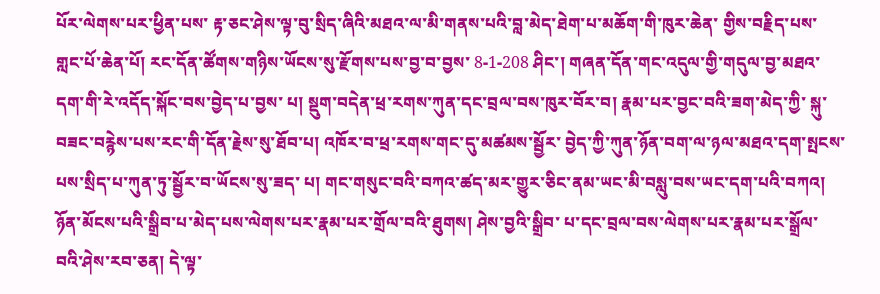པོར་ལེགས་པར་ཕྱིན་པས་ རྟ་ཅང་ཤེས་ལྟ་བུ་སྲིད་ཞིའི་མཐའ་ལ་མི་གནས་པའི་བླ་མེད་ཐེག་པ་མཆོག་གི་ཁུར་ཆེན་ གྱིས་བརྗིད་པས་གླང་པོ་ཆེན་པོ། རང་དོན་ཚོགས་གཉིས་ཡོངས་སུ་རྫོགས་པས་བྱ་བ་བྱས་ 8-1-208 ཤིང་། གཞན་དོན་གང་འདུལ་གྱི་གདུལ་བྱ་མཐའ་དག་གི་རེ་འདོད་སྐོང་བས་བྱེད་པ་བྱས་ པ། སྡུག་བདེན་ཕྲ་རགས་ཀུན་དང་བྲལ་བས་ཁུར་བོར་བ། རྣམ་པར་བྱང་བའི་ཟག་མེད་ཀྱི་ སྐུ་བཟང་བརྙེས་པས་རང་གི་དོན་རྗེས་སུ་ཐོབ་པ། འཁོར་བ་ཕྲ་རགས་གང་དུ་མཚམས་སྦྱོར་ བྱེད་ཀྱི་ཀུན་ཉོན་བག་ལ་ཉལ་མཐའ་དག་སྤངས་པས་སྲིད་པ་ཀུན་ཏུ་སྦྱོར་བ་ཡོངས་སུ་ཟད་ པ། གང་གསུང་བའི་བཀའ་ཚད་མར་གྱུར་ཅིང་ནམ་ཡང་མི་བསླུ་བས་ཡང་དག་པའི་བཀའ། ཉོན་མོངས་པའི་སྒྲིབ་པ་མེད་པས་ལེགས་པར་རྣམ་པར་གྲོལ་བའི་ཐུགས། ཤེས་བྱའི་སྒྲིབ་ པ་དང་བྲལ་བས་ལེགས་པར་རྣམ་པར་སྒྲོལ་བའི་ཤེས་རབ་ཅན། དེ་ལྟ་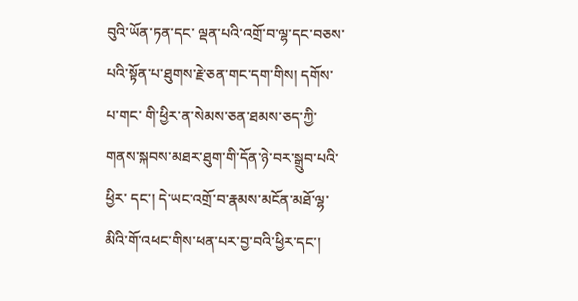བུའི་ཡོན་ཏན་དང་ ལྡན་པའི་འགྲོ་བ་ལྷ་དང་བཅས་པའི་སྟོན་པ་ཐུགས་རྗེ་ཅན་གང་དག་གིས། དགོས་པ་གང་ གི་ཕྱིར་ན་སེམས་ཅན་ཐམས་ཅད་ཀྱི་གནས་སྐབས་མཐར་ཐུག་གི་དོན་ཉེ་བར་སྒྲུབ་པའི་ཕྱིར་ དང་། དེ་ཡང་འགྲོ་བ་རྣམས་མངོན་མཐོ་ལྷ་མིའི་གོ་འཕང་གིས་ཕན་པར་བྱ་བའི་ཕྱིར་དང་།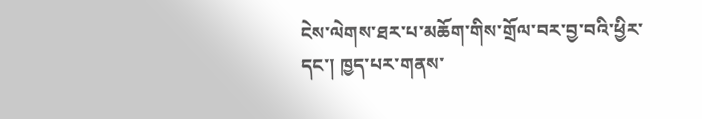ངེས་ལེགས་ཐར་པ་མཆོག་གིས་གྲོལ་བར་བྱ་བའི་ཕྱིར་དང་། ཁྱད་པར་གནས་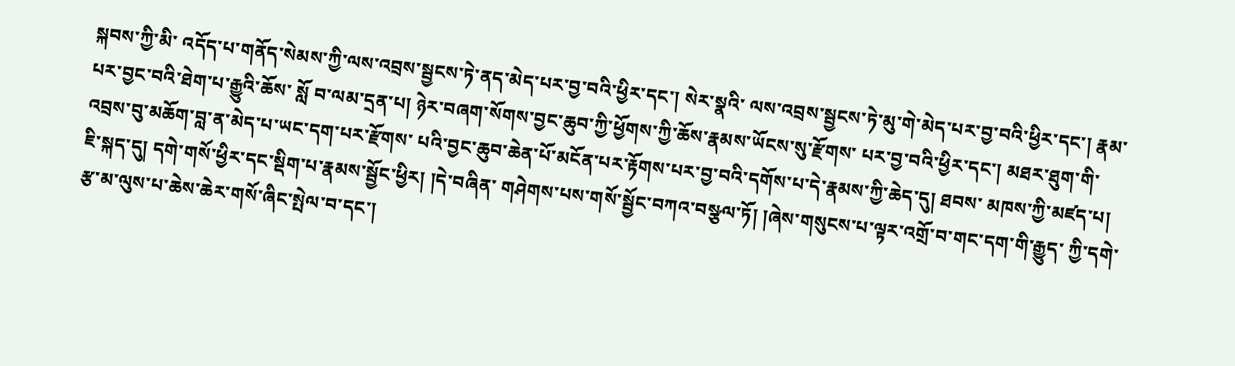སྐབས་ཀྱི་མི་ འདོད་པ་གནོད་སེམས་ཀྱི་ལས་འབྲས་སྦྱངས་ཏེ་ནད་མེད་པར་བྱ་བའི་ཕྱིར་དང་། སེར་སྣའི་ ལས་འབྲས་སྦྱངས་ཏེ་མུ་གེ་མེད་པར་བྱ་བའི་ཕྱིར་དང་། རྣམ་པར་བྱང་བའི་ཐེག་པ་རྒྱུའི་ཆོས་ སློ བ་ལམ་དྲན་པ། ཉེར་བཞག་སོགས་བྱང་ཆུབ་ཀྱི་ཕྱོགས་ཀྱི་ཆོས་རྣམས་ཡོངས་སུ་རྫོགས་ པར་བྱ་བའི་ཕྱིར་དང་། མཐར་ཐུག་གི་འབྲས་བུ་མཆོག་བླ་ན་མེད་པ་ཡང་དག་པར་རྫོགས་ པའི་བྱང་ཆུབ་ཆེན་པོ་མངོན་པར་རྟོགས་པར་བྱ་བའི་དགོས་པ་དེ་རྣམས་ཀྱི་ཆེད་དུ། ཐབས་ མཁས་ཀྱི་མཛད་པ། ཇི་སྐད་དུ། དགེ་གསོ་ཕྱིར་དང་སྡིག་པ་རྣམས་སྦྱོང་ཕྱིར། །དེ་བཞིན་ གཤེགས་པས་གསོ་སྦྱོང་བཀའ་བསྩལ་ཏོ། །ཞེས་གསུངས་པ་ལྟར་འགྲོ་བ་གང་དག་གི་རྒྱུད་ ཀྱི་དགེ་རྩ་མ་ལུས་པ་ཆེས་ཆེར་གསོ་ཞིང་སྤེལ་བ་དང་།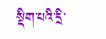སྡིག་པའི་དྲི་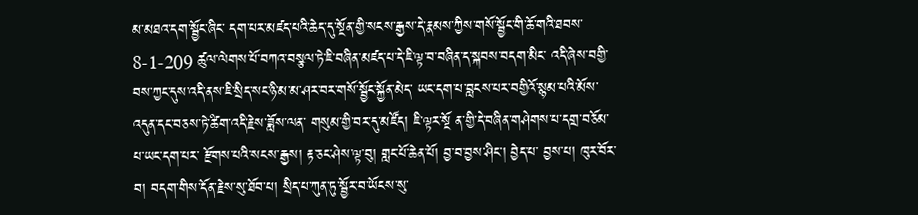མ་མཐའ་དག་སྦྱོང་ཞིང་ དག་པར་མཛད་པའི་ཆེད་དུ་སྔོན་གྱི་སངས་རྒྱས་དེ་རྣམས་ཀྱིས་གསོ་སྦྱོང་གི་ཆོ་གའི་ཐབས་ 8-1-209 ཚུལ་ལེགས་པོ་བཀའ་བསྩལ་ཏེ་ཇི་བཞིན་མཛད་པ་དེ་ཇི་ལྟ་བ་བཞིན་ད་སྐབས་བདག་མིང་ འདི་ཞེས་བགྱི་བས་ཀྱང་དུས་འདི་ནས་ཇི་སྲིད་སང་ཉི་མ་མ་ཤར་བར་གསོ་སྦྱོང་སྐྱོན་མེད་ ཡང་དག་པ་བླངས་པར་བགྱིའོ་སྙམ་པའི་མོས་འདུན་དང་བཅས་ཏེ་ཚིག་འདི་རྗེས་ཟློས་ལན་ གསུམ་གྱི་བར་དུ་མཛོད། ཇི་ལྟར་སྔོ ན་གྱི་དེ་བཞིན་གཤེགས་པ་དགྲ་བཅོམ་པ་ཡང་དག་པར་ རྫོགས་པའི་སངས་རྒྱས། རྟ་ཅང་ཤེས་ལྟ་བུ། གླང་པོ་ཆེན་པོ། བྱ་བ་བྱས་ཤིང་། བྱེད་པ་ བྱས་པ། ཁུར་བོར་བ། བདག་གིས་དོན་རྗེས་སུ་ཐོབ་པ། སྲིད་པ་ཀུན་ཏུ་སྦྱོར་བ་ཡོངས་སུ་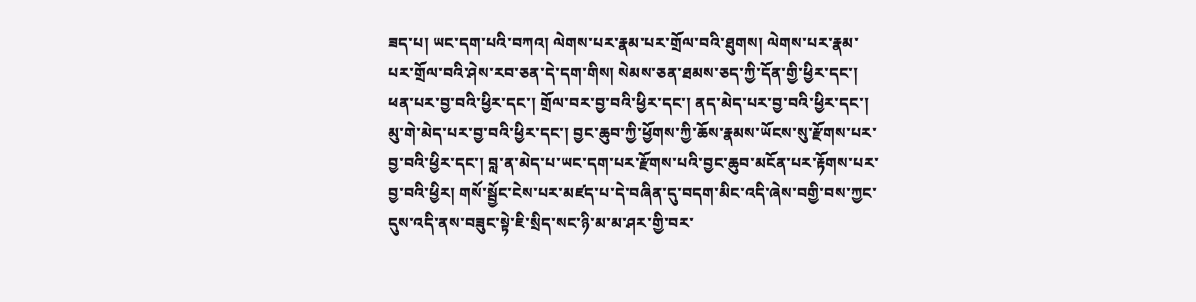ཟད་པ། ཡང་དག་པའི་བཀའ། ལེགས་པར་རྣམ་པར་གྲོལ་བའི་ཐུགས། ལེགས་པར་རྣམ་ པར་གྲོལ་བའི་ཤེས་རབ་ཅན་དེ་དག་གིས། སེམས་ཅན་ཐམས་ཅད་ཀྱི་དོན་གྱི་ཕྱིར་དང་། ཕན་པར་བྱ་བའི་ཕྱིར་དང་། གྲོལ་བར་བྱ་བའི་ཕྱིར་དང་། ནད་མེད་པར་བྱ་བའི་ཕྱིར་དང་། མུ་གེ་མེད་པར་བྱ་བའི་ཕྱིར་དང་། བྱང་ཆུབ་ཀྱི་ཕྱོགས་ཀྱི་ཆོས་རྣམས་ཡོངས་སུ་རྫོགས་པར་ བྱ་བའི་ཕྱིར་དང་། བླ་ན་མེད་པ་ཡང་དག་པར་རྫོགས་པའི་བྱང་ཆུབ་མངོན་པར་རྟོགས་པར་ བྱ་བའི་ཕྱིར། གསོ་སྦྱོང་ངེས་པར་མཛད་པ་དེ་བཞིན་དུ་བདག་མིང་འདི་ཞེས་བགྱི་བས་ཀྱང་ དུས་འདི་ནས་བཟུང་སྟེ་ཇི་སྲིད་སང་ཉི་མ་མ་ཤར་གྱི་བར་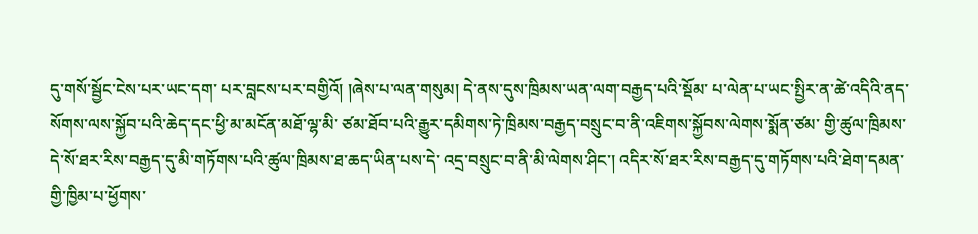དུ་གསོ་སྦྱོང་ངེས་པར་ཡང་དག་ པར་བླངས་པར་བགྱིའོ། །ཞེས་པ་ལན་གསུམ། དེ་ནས་དུས་ཁྲིམས་ཡན་ལག་བརྒྱད་པའི་སྡོམ་ པ་ལེན་པ་ཡང་སྤྱིར་ན་ཚེ་འདིའི་ནད་སོགས་ལས་སྐྱོབ་པའི་ཆེད་དང་ཕྱི་མ་མངོན་མཐོ་ལྷ་མི་ ཙམ་ཐོབ་པའི་རྒྱུར་དམིགས་ཏེ་ཁྲིམས་བརྒྱད་བསྲུང་བ་ནི་འཇིགས་སྐྱོབས་ལེགས་སྨོན་ཙམ་ གྱི་ཚུལ་ཁྲིམས་དེ་སོ་ཐར་རིས་བརྒྱད་དུ་མི་གཏོགས་པའི་ཚུལ་ཁྲིམས་ཐ་ཆད་ཡིན་པས་དེ་ འདྲ་བསྲུང་བ་ནི་མི་ལེགས་ཤིང་། འདིར་སོ་ཐར་རིས་བརྒྱད་དུ་གཏོགས་པའི་ཐེག་དམན་ གྱི་ཁྱིམ་པ་ཕྱོགས་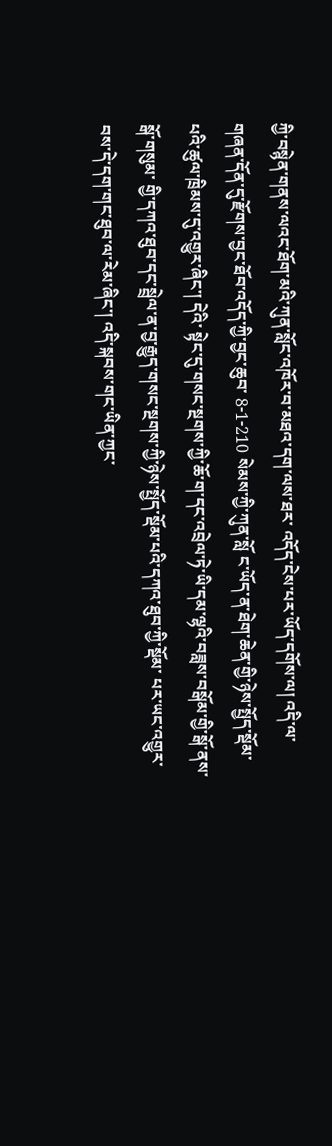ཀྱི་བསྙེན་གནས་ལའང་ཐོག་མའི་ཀུན་སློང་འཁོར་བ་མཐའ་དག་ལས་ཐར་ འདོད་ངེས་པར་ཡོད་དགོས་ལ། འདི་ལ་གཞན་དོན་དུ་རྫོགས་བྱང་ཐོབ་འདོད་ཀྱི་བྱང་ཆུབ་ 8-1-210 སེམས་ཀྱི་ཀུན་སློ ང་ཡོད་ན་ཐེག་ཆེན་གྱི་ཉེས་སྤྱོད་སྡོམ་པའི་ཚུལ་ཁྲིམས་དུ་འགྱུར་ཞིང་། དེའི་ སྟེང་དུ་གསང་སྔགས་ཀྱི་ཆོ་ག་དང་འབྲེལ་ཏེ་ཡི་དམ་ལྷའི་བཟླས་བསྒོམ་གྱི་སྒོ་ནས་སྒོ་གསུམ་ གྱི་དཀའ་ཐུབ་དང་སྦྲེལ་ན་བྱ་རྒྱུད་གསང་སྔགས་ཀྱི་ཉེས་སྤྱོད་སྡོམ་པའི་དཀའ་ཐུབ་ཀྱི་སྡོམ་ པར་ཡང་འགྱུར་བས་དེ་དག་གང་ཐུབ་ལ་རེམ་ཞིང་། འདི་སྐབས་གང་ཡིན་ཀྱང་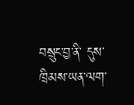བསྲུང་བྱ་ནི་ དུས་ཁྲིམས་ཡན་ལག་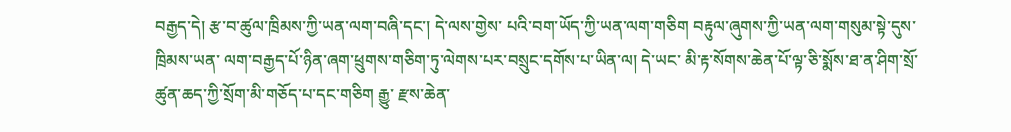བརྒྱད་དེ། རྩ་བ་ཚུལ་ཁྲིམས་ཀྱི་ཡན་ལག་བཞི་དང་། དེ་ལས་གྱེས་ པའི་བག་ཡོད་ཀྱི་ཡན་ལག་གཅིག བརྟུལ་ཞུགས་ཀྱི་ཡན་ལག་གསུམ་སྟེ་དུས་ཁྲིམས་ཡན་ ལག་བརྒྱད་པོ་ཉིན་ཞག་ཕྲུགས་གཅིག་ཏུ་ལེགས་པར་བསྲུང་དགོས་པ་ཡིན་ལ། དེ་ཡང་ མི་རྟ་སོགས་ཆེན་པོ་ལྟ་ཅི་སྨོས་ཐ་ན་ཤིག་སྲོ་ཚུན་ཆད་ཀྱི་སྲོག་མི་གཅོད་པ་དང་གཅིག རྒྱུ་ རྫས་ཆེན་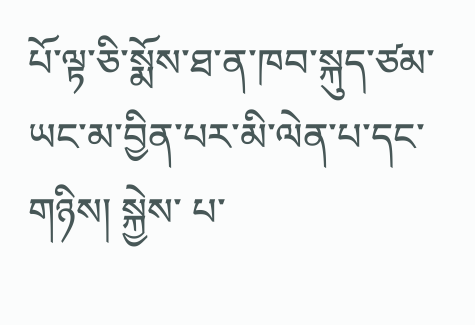པོ་ལྟ་ཅི་སྨོས་ཐ་ན་ཁབ་སྐུད་ཙམ་ཡང་མ་བྱིན་པར་མི་ལེན་པ་དང་གཉིས། སྐྱེས་ པ་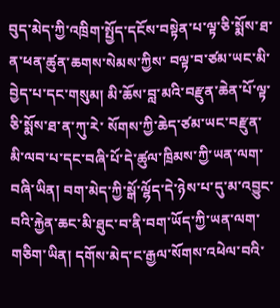བུད་མེད་ཀྱི་འཁྲིག་སྤྱོད་དངོས་བསྟེན་པ་ལྟ་ཅི་སྨོས་ཐ་ན་ཕན་ཚུན་ཆགས་སེམས་ཀྱིས་ བལྟ་བ་ཙམ་ཡང་མི་བྱེད་པ་དང་གསུམ། མི་ཆོས་བླ་མའི་བརྫུན་ཆེན་པོ་ལྟ་ཅི་སྨོས་ཐ་ན་ཀུ་རེ་ སོགས་ཀྱི་ཆེད་ཙམ་ཡང་བརྫུན་མི་ལབ་པ་དང་བཞི་པོ་དེ་ཚུལ་ཁྲིམས་ཀྱི་ཡན་ལག་བཞི་ཡིན། བག་མེད་ཀྱི་སྒོ་ལྷོད་དེ་ཉེས་པ་དུ་མ་འབྱུང་བའི་རྐྱེན་ཆང་མི་ཐུང་བ་ནི་བག་ཡོད་ཀྱི་ཡན་ལག་ གཅིག་ཡིན། དགོས་མེད་ང་རྒྱལ་སོགས་འཕེལ་བའི་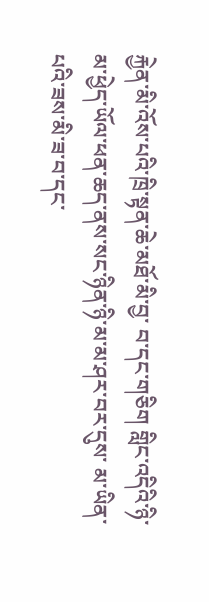རྐྱེན་མི་འོས་པའི་ཁྲི་སྟན་ཆེ་མཐོ་མི་བྱ་ བ་དང་གཅིག གླིང་འདིའི་ཉི་མ་ཕྱེད་ཡོལ་ཕན་ཆད་ནས་སང་ཉིན་ཉི་མ་མ་ཤར་བར་དུས་ མ་ཡིན་པའི་ཟས་མི་ཟ་བ་དང་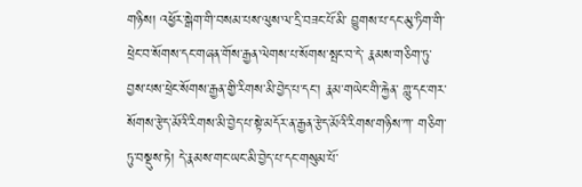གཉིས། འཕྱོར་སྒེག་གི་བསམ་པས་ལུས་ལ་དྲི་བཟང་པོ་མི་ བྱུགས་པ་དང་མུ་ཏིག་གི་ཕྲེང་བ་སོགས་དང་གཞན་གོས་རྒྱན་ལེགས་པ་སོགས་སྤང་བ་དེ་ རྣམས་གཅིག་ཏུ་བྱས་པས་ཕྲེང་སོགས་རྒྱན་གྱི་རིགས་མི་བྱེད་པ་དང་། རྣམ་གཡེང་གི་རྐྱེན་ གླུ་དང་གར་སོགས་རྩེད་མོའི་རིགས་མི་བྱེད་པ་སྟེ་མདོར་ན་རྒྱན་རྩེད་མོའི་རིགས་གཉིས་ཀ་ གཅིག་ཏུ་བསྡུས་ཏེ། དེ་རྣམས་གང་ཡང་མི་བྱེད་པ་དང་གསུམ་པོ་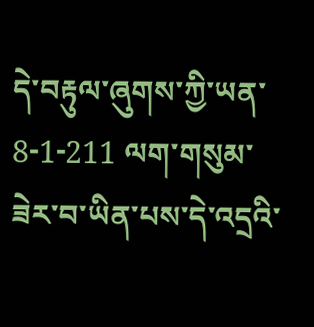དེ་བརྟུལ་ཞུགས་ཀྱི་ཡན་ 8-1-211 ལག་གསུམ་ཟེར་བ་ཡིན་པས་དེ་འདྲའི་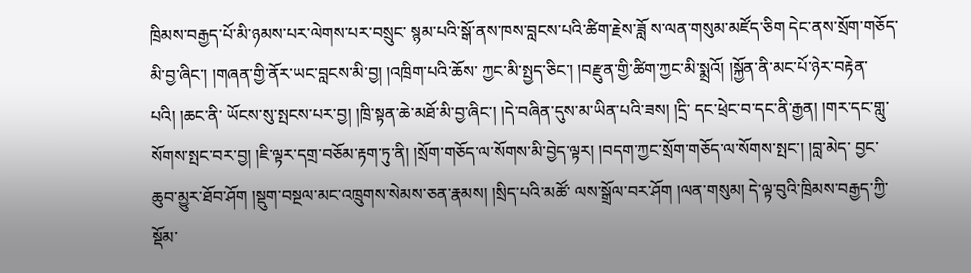ཁྲིམས་བརྒྱད་པོ་མི་ཉམས་པར་ལེགས་པར་བསྲུང་ སྙམ་པའི་སྒོ་ནས་ཁས་བླངས་པའི་ཚིག་རྗེས་ཟློ ས་ལན་གསུམ་མཛོད་ཅིག དེང་ནས་སྲོག་གཅོད་མི་བྱ་ཞིང་། །གཞན་གྱི་ནོར་ཡང་བླངས་མི་བྱ། །འཁྲིག་པའི་ཆོས་ ཀྱང་མི་སྤྱད་ཅིང་། །བརྫུན་གྱི་ཚིག་ཀྱང་མི་སྨྲའོ། །སྐྱོན་ནི་མང་པོ་ཉེར་བརྟེན་པའི། །ཆང་ནི་ ཡོངས་སུ་སྤངས་པར་བྱ། །ཁྲི་སྟན་ཆེ་མཐོ་མི་བྱ་ཞིང་། །དེ་བཞིན་དུས་མ་ཡིན་པའི་ཟས། །དྲི་ དང་ཕྲེང་བ་དང་ནི་རྒྱན། །གར་དང་གླུ་སོགས་སྤང་བར་བྱ། །ཇི་ལྟར་དགྲ་བཅོམ་རྟག་ཏུ་ནི། །སྲོག་གཅོད་ལ་སོགས་མི་བྱེད་ལྟར། །བདག་ཀྱང་སྲོག་གཅོད་ལ་སོགས་སྤང་། །བླ་མེད་ བྱང་ཆུབ་མྱུར་ཐོབ་ཤོག །སྡུག་བསྔལ་མང་འཁྲུགས་སེམས་ཅན་རྣམས། །སྲིད་པའི་མཚོ་ ལས་སྒྲོལ་བར་ཤོག །ལན་གསུམ། དེ་ལྟ་བུའི་ཁྲིམས་བརྒྱད་ཀྱི་སྡོམ་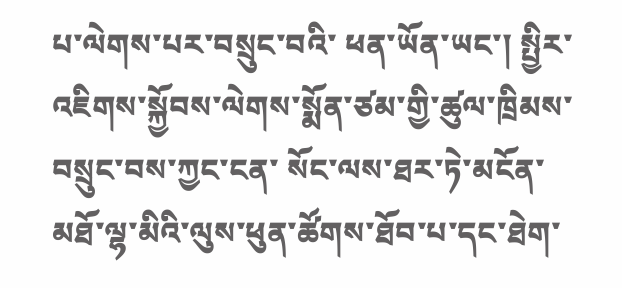པ་ལེགས་པར་བསྲུང་བའི་ ཕན་ཡོན་ཡང་། སྤྱིར་འཇིགས་སྐྱོབས་ལེགས་སྨོན་ཙམ་གྱི་ཚུལ་ཁྲིམས་བསྲུང་བས་ཀྱང་ངན་ སོང་ལས་ཐར་ཏེ་མངོན་མཐོ་ལྷ་མིའི་ལུས་ཕུན་ཚོགས་ཐོབ་པ་དང་ཐེག་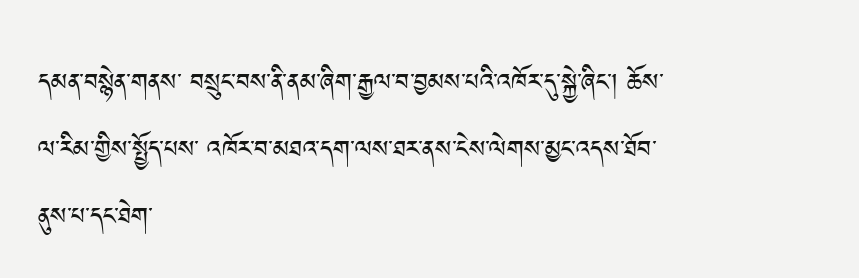དམན་བསྙེན་གནས་ བསྲུང་བས་ནི་ནམ་ཞིག་རྒྱལ་བ་བྱམས་པའི་འཁོར་དུ་སྐྱེ་ཞིང་། ཆོས་ལ་རིམ་གྱིས་སྤྱོད་པས་ འཁོར་བ་མཐའ་དག་ལས་ཐར་ནས་ངེས་ལེགས་མྱང་འདས་ཐོབ་ནུས་པ་དང་ཐེག་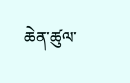ཆེན་ཚུལ་